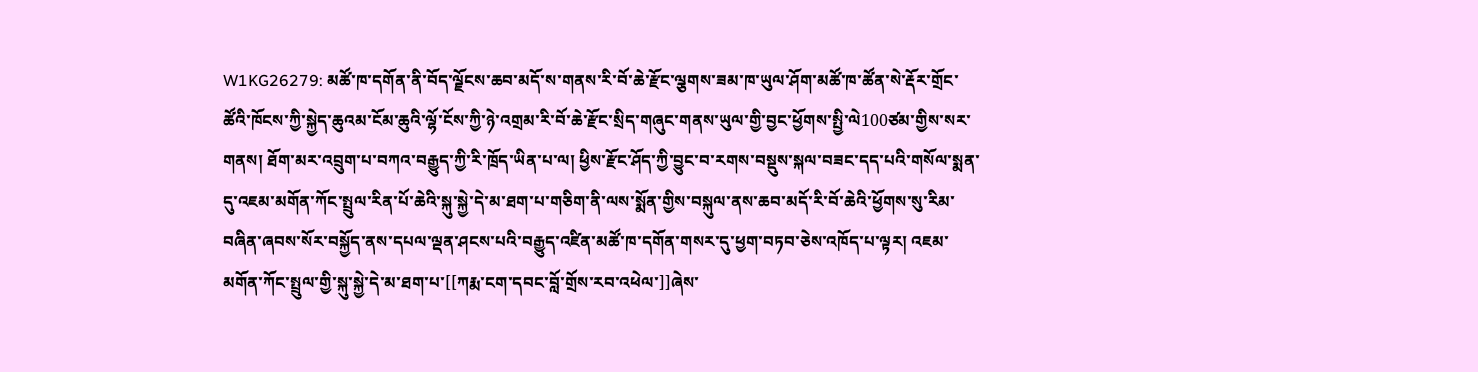W1KG26279: མཚོ་ཁ་དགོན་ནི་བོད་ལྗོངས་ཆབ་མདོ་ས་གནས་རི་བོ་ཆེ་རྫོང་ལྕགས་ཟམ་ཁ་ཡུལ་ཤོག་མཚོ་ཁ་ཚོན་སེ་རྡོར་གྲོང་ཚོའི་ཁོངས་ཀྱི་སྐྱེད་ཆུའམ་ངོམ་ཆུའི་ལྷོ་ངོས་ཀྱི་ཉེ་འགྲམ་རི་བོ་ཆེ་རྫོང་སྲིད་གཞུང་གནས་ཡུལ་གྱི་བྱང་ཕྱོགས་སྤྱི་ལེ100ཙམ་གྱིས་སར་གནས། ཐོག་མར་འབྲུག་པ་བཀའ་བརྒྱུད་ཀྱི་རི་ཁྲོད་ཡིན་པ་ལ། ཕྱིས་རྫོང་ཤོད་ཀྱི་བྱུང་བ་རགས་བསྡུས་སྐལ་བཟང་དད་པའི་གསོལ་སྨན་དུ་འཇམ་མགོན་ཀོང་སྤྲུལ་རིན་པོ་ཆེའི་སྐུ་སྐྱེ་དེ་མ་ཐག་པ་གཅིག་ནི་ལས་སྨོན་གྱིས་བསྐུལ་ནས་ཆབ་མདོ་རི་བོ་ཆེའི་ཕྱོགས་སུ་རིམ་བཞིན་ཞབས་སོར་བསྐྱོད་ནས་དཔལ་ལྡན་ཤངས་པའི་བརྒྱུད་འཛིན་མཚོ་ཁ་དགོན་གསར་དུ་ཕྱག་བཏབ་ཅེས་འཁོད་པ་ལྟར། འཇམ་མགོན་ཀོང་སྤྲུལ་གྱི་སྐུ་སྐྱེ་དེ་མ་ཐག་པ་[[ཀརྨ་ངག་དབང་བློ་གྲོས་རབ་འཕེལ་]]ཞེས་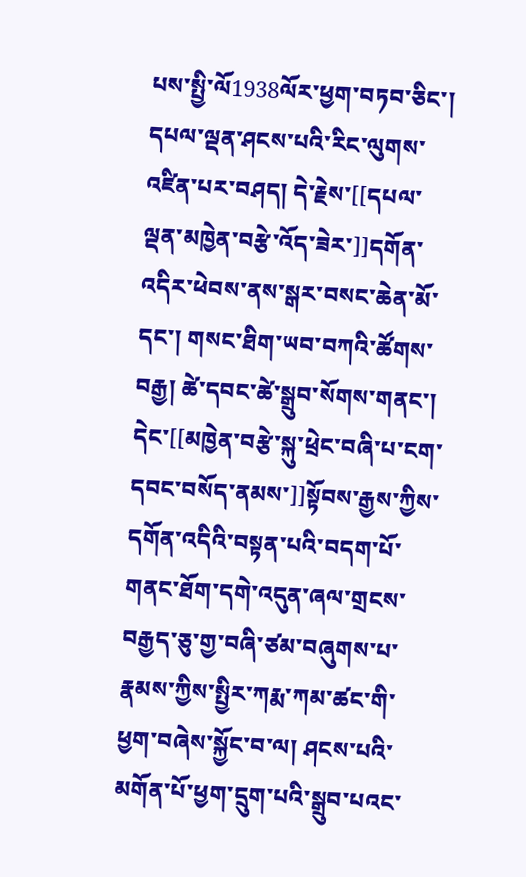པས་སྤྱི་ལོ1938ལོར་ཕྱག་བཏབ་ཅིང་། དཔལ་ལྡན་ཤངས་པའི་རིང་ལུགས་འཛིན་པར་བཤད། དེ་རྗེས་[[དཔལ་ལྡན་མཁྱེན་བརྩེ་འོད་ཟེར་]]དགོན་འདིར་ཕེབས་ནས་སྒར་བསང་ཆེན་མོ་དང་། གསང་ཐིག་ཡབ་བཀའི་ཚོགས་བརྒྱ། ཚེ་དབང་ཚེ་སྒྲུབ་སོགས་གནང་། དེང་[[མཁྱེན་བརྩེ་སྐུ་ཕྲེང་བཞི་པ་ངག་དབང་བསོད་ནམས་]]སྟོབས་རྒྱས་ཀྱིས་དགོན་འདིའི་བསྟན་པའི་བདག་པོ་གནང་ཐོག་དགེ་འདུན་ཞལ་གྲངས་བརྒྱད་ཅུ་གྱ་བཞི་ཙམ་བཞུགས་པ་རྣམས་ཀྱིས་སྤྱིར་ཀརྨ་ཀམ་ཚང་གི་ཕྱག་བཞེས་སྐྱོང་བ་ལ། ཤངས་པའི་མགོན་པོ་ཕྱག་དྲུག་པའི་སྒྲུབ་པའང་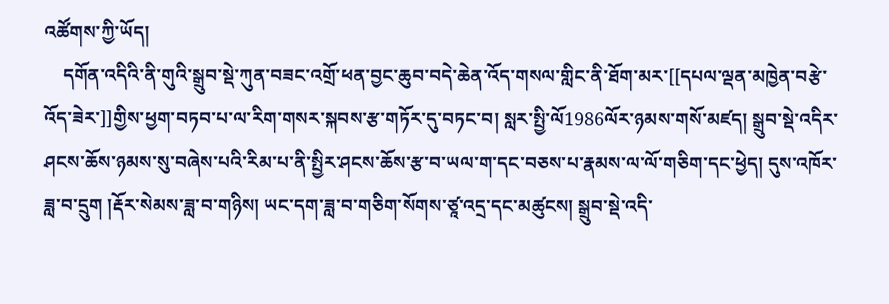འཚོགས་ཀྱི་ཡོད།
    དགོན་འདིའི་ནི་གུའི་སྒྲུབ་སྡེ་ཀུན་བཟང་འགྲོ་ཕན་བྱང་ཆུབ་བདེ་ཆེན་འོད་གསལ་གླིང་ནི་ཐོག་མར་[[དཔལ་ལྡན་མཁྱེན་བརྩེ་འོད་ཟེར་]]གྱིས་ཕྱག་བཏབ་པ་ལ་རིག་གསར་སྐབས་རྩ་གཏོར་དུ་བཏང་བ། སླར་སྤྱི་ལོ1986ལོར་ཉམས་གསོ་མཛད། སྒྲུབ་སྡེ་འདིར་ཤངས་ཆོས་ཉམས་སུ་བཞེས་པའི་རིམ་པ་ནི་སྤྱིར་ཤངས་ཆོས་རྩ་བ་ཡལ་ག་དང་བཅས་པ་རྣམས་ལ་ལོ་གཅིག་དང་ཕྱེད། དུས་འཁོར་ཟླ་བ་དྲུག །རྡོར་སེམས་ཟླ་བ་གཉིས། ཡང་དག་ཟླ་བ་གཅིག་སོགས་ཙཱ་འདྲ་དང་མཚུངས། སྒྲུབ་སྡེ་འདི་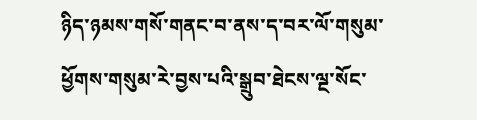ཉིད་ཉམས་གསོ་གནང་བ་ནས་ད་བར་ལོ་གསུམ་ཕྱོགས་གསུམ་རེ་བྱས་པའི་སྒྲུབ་ཐེངས་ལྔ་སོང་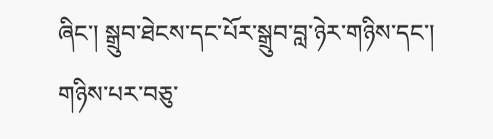ཞིང་། སྒྲུབ་ཐེངས་དང་པོར་སྒྲུབ་བླ་ཉེར་གཉིས་དང་། གཉིས་པར་བཅུ་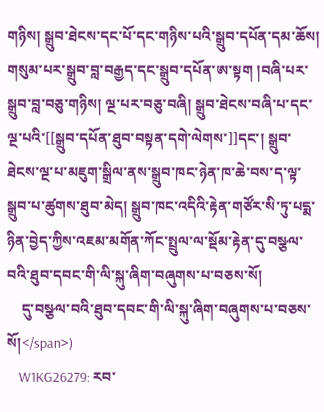གཉིས། སྒྲུབ་ཐེངས་དང་པོ་དང་གཉིས་པའི་སྒྲུབ་དཔོན་དམ་ཆོས། གསུམ་པར་སྒྲུབ་བླ་བརྒྱད་དང་སྒྲུབ་དཔོན་ཨ་སྟག །བཞི་པར་སྒྲུབ་བླ་བཅུ་གཉིས། ལྔ་པར་བཅུ་བཞི། སྒྲུབ་ཐེངས་བཞི་པ་དང་ལྔ་པའི་[[སྒྲུབ་དཔོན་ཐུབ་བསྟན་དགེ་ལེགས་]]དང་། སྒྲུབ་ཐེངས་ལྔ་པ་མཇུག་སྒྲིལ་ནས་སྒྲུབ་ཁང་ཉེན་ཁ་ཆེ་བས་ད་ལྟ་སྒྲུབ་པ་ཚུགས་ཐུབ་མེད། སྒྲུབ་ཁང་འདིའི་རྟེན་གཙོར་སི་ཏུ་པདྨ་ཉིན་བྱེད་ཀྱིས་འཇམ་མགོན་ཀོང་སྤྲུལ་ལ་སྡོམ་རྟེན་དུ་བསྩལ་བའི་ཐུབ་དབང་གི་ལི་སྐུ་ཞིག་བཞུགས་པ་བཅས་སོ།
    དུ་བསྩལ་བའི་ཐུབ་དབང་གི་ལི་སྐུ་ཞིག་བཞུགས་པ་བཅས་སོ།</span>)
    W1KG26279: རབ་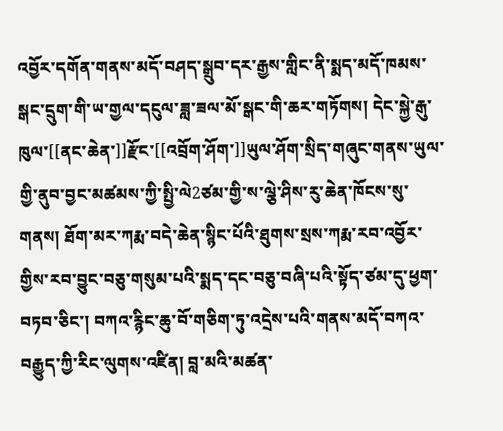འབྱོར་དགོན་གནས་མདོ་བཤད་སྒྲུབ་དར་རྒྱས་གླིང་ནི་སྨད་མདོ་ཁམས་སྒང་དྲུག་གི་ཡ་གྱལ་དངུལ་ཟླ་ཟལ་མོ་སྒང་གི་ཆར་གཏོགས། དེང་སྐྱེ་རྒུ་ཁུལ་[[ནང་ཆེན་]]རྫོང་[[འབྲོག་ཤོག་]]ཡུལ་ཤོག་སྲིད་གཞུང་གནས་ཡུལ་གྱི་ནུབ་བྱང་མཚམས་ཀྱི་སྤྱི་ལེ2ཙམ་གྱི་ས་ལྕེ་ཤིས་རུ་ཆེན་ཁོངས་སུ་གནས། ཐོག་མར་ཀརྨ་བདེ་ཆེན་སྙིང་པོའི་ཐུགས་སྲས་ཀརྨ་རབ་འབྱོར་གྱིས་རབ་བྱུང་བཅུ་གསུམ་པའི་སྨད་དང་བཅུ་བཞི་པའི་སྟོད་ཙམ་དུ་ཕྱག་བཏབ་ཅིང་། བཀའ་རྙིང་ཆུ་བོ་གཅིག་ཏུ་འདྲེས་པའི་གནས་མདོ་བཀའ་བརྒྱུད་ཀྱི་རིང་ལུགས་འཛིན། བླ་མའི་མཚན་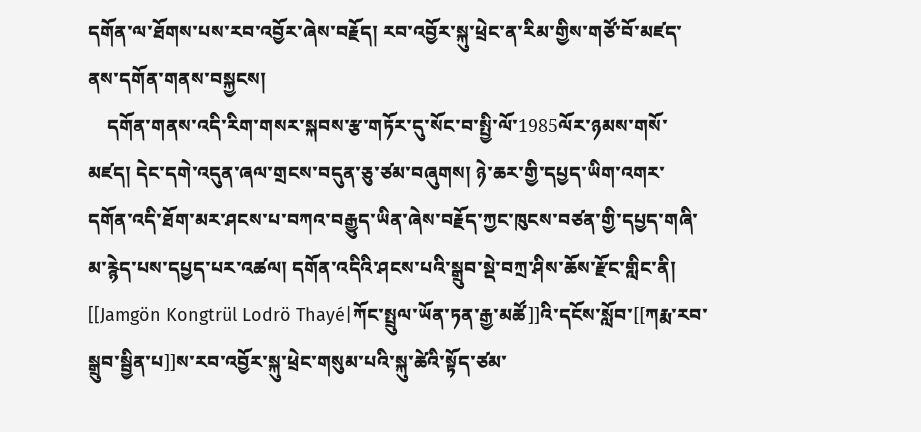དགོན་ལ་ཐོགས་པས་རབ་འབྱོར་ཞེས་བརྗོད། རབ་འབྱོར་སྐུ་ཕྲེང་ན་རིམ་གྱིས་གཙོ་བོ་མཛད་ནས་དགོན་གནས་བསྐྱངས།
    དགོན་གནས་འདི་རིག་གསར་སྐབས་རྩ་གཏོར་དུ་སོང་བ་སྤྱི་ལོ་1985ལོར་ཉམས་གསོ་མཛད། དེང་དགེ་འདུན་ཞལ་གྲངས་བདུན་ཅུ་ཙམ་བཞུགས། ཉེ་ཆར་གྱི་དཔྱད་ཡིག་འགར་དགོན་འདི་ཐོག་མར་ཤངས་པ་བཀའ་བརྒྱུད་ཡིན་ཞེས་བརྗོད་ཀྱང་ཁུངས་བཙན་གྱི་དཔྱད་གཞི་མ་རྙེད་པས་དཔྱད་པར་འཚལ། དགོན་འདིའི་ཤངས་པའི་སྒྲུབ་སྡེ་བཀྲ་ཤིས་ཆོས་རྫོང་གླིང་ནི། [[Jamgön Kongtrül Lodrö Thayé|ཀོང་སྤྲུལ་ཡོན་ཏན་རྒྱ་མཚོ]]འི་དངོས་སློབ་[[ཀརྨ་རབ་སྒྲུབ་སྦྱིན་པ]]ས་རབ་འབྱོར་སྐུ་ཕྲེང་གསུམ་པའི་སྐུ་ཚེའི་སྟོད་ཙམ་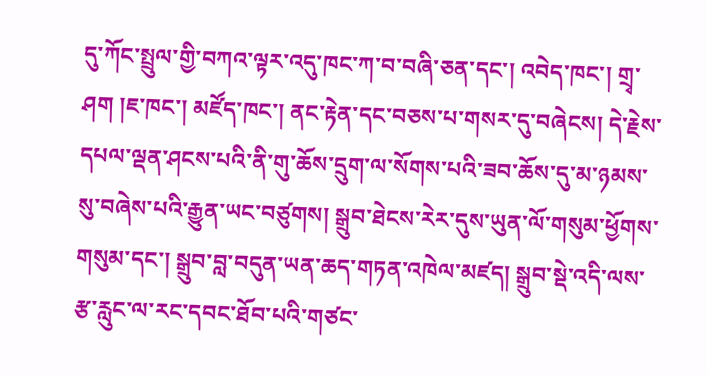དུ་ཀོང་སྤྲུལ་གྱི་བཀའ་ལྟར་འདུ་ཁང་ཀ་བ་བཞི་ཅན་དང་། འབེད་ཁང་། གྲྭ་ཤག །ཇ་ཁང་། མཛོད་ཁང་། ནང་རྟེན་དང་བཅས་པ་གསར་དུ་བཞེངས། དེ་རྗེས་དཔལ་ལྡན་ཤངས་པའི་ནི་གུ་ཆོས་དྲུག་ལ་སོགས་པའི་ཟབ་ཆོས་དུ་མ་ཉམས་སུ་བཞེས་པའི་རྒྱུན་ཡང་བཙུགས། སྒྲུབ་ཐེངས་རེར་དུས་ཡུན་ལོ་གསུམ་ཕྱོགས་གསུམ་དང་། སྒྲུབ་བླ་བདུན་ཡན་ཆད་གཏན་འཁེལ་མཛད། སྒྲུབ་སྡེ་འདི་ལས་རྩ་རླུང་ལ་རང་དབང་ཐོབ་པའི་གཙང་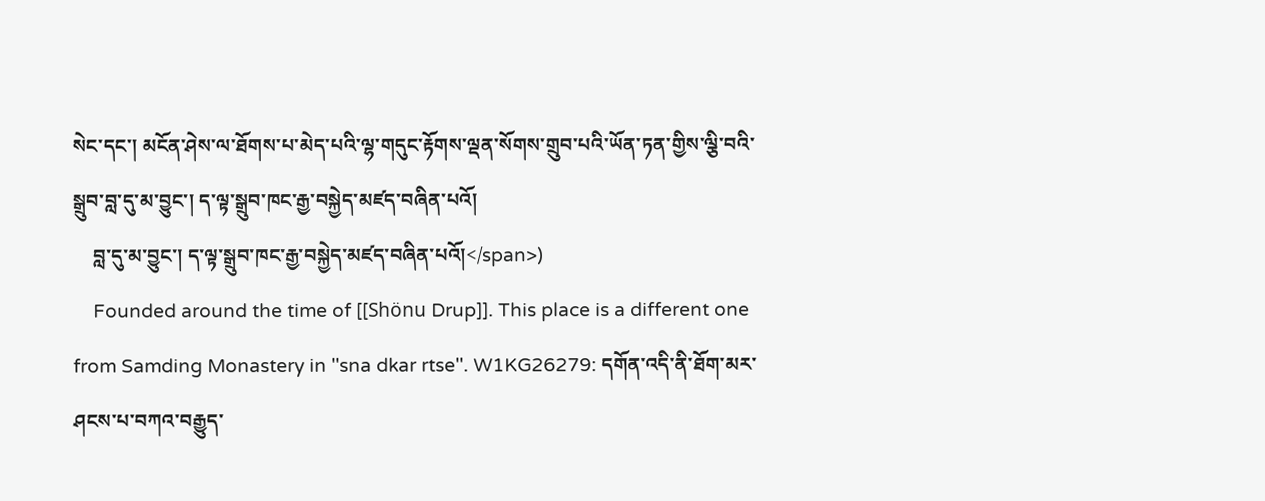སེང་དང་། མངོན་ཤེས་ལ་ཐོགས་པ་མེད་པའི་ལྷ་གདུང་རྟོགས་ལྡན་སོགས་གྲུབ་པའི་ཡོན་ཏན་གྱིས་ལྕི་བའི་སྒྲུབ་བླ་དུ་མ་བྱུང་། ད་ལྟ་སྒྲུབ་ཁང་རྒྱ་བསྐྱེད་མཛད་བཞིན་པའོ།
    བླ་དུ་མ་བྱུང་། ད་ལྟ་སྒྲུབ་ཁང་རྒྱ་བསྐྱེད་མཛད་བཞིན་པའོ།</span>)
    Founded around the time of [[Shönu Drup]]. This place is a different one from Samding Monastery in ''sna dkar rtse''. W1KG26279: དགོན་འདི་ནི་ཐོག་མར་ཤངས་པ་བཀའ་བརྒྱུད་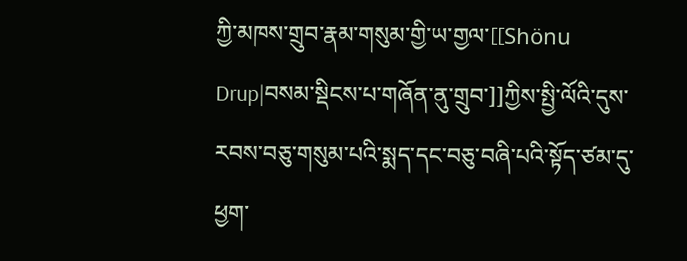ཀྱི་མཁས་གྲུབ་རྣམ་གསུམ་གྱི་ཡ་གྱལ་[[Shönu Drup|བསམ་སྡིངས་པ་གཞོན་ནུ་གྲུབ་]]ཀྱིས་སྤྱི་ལོའི་དུས་རབས་བཅུ་གསུམ་པའི་སྨད་དང་བཅུ་བཞི་པའི་སྟོད་ཙམ་དུ་ཕྱག་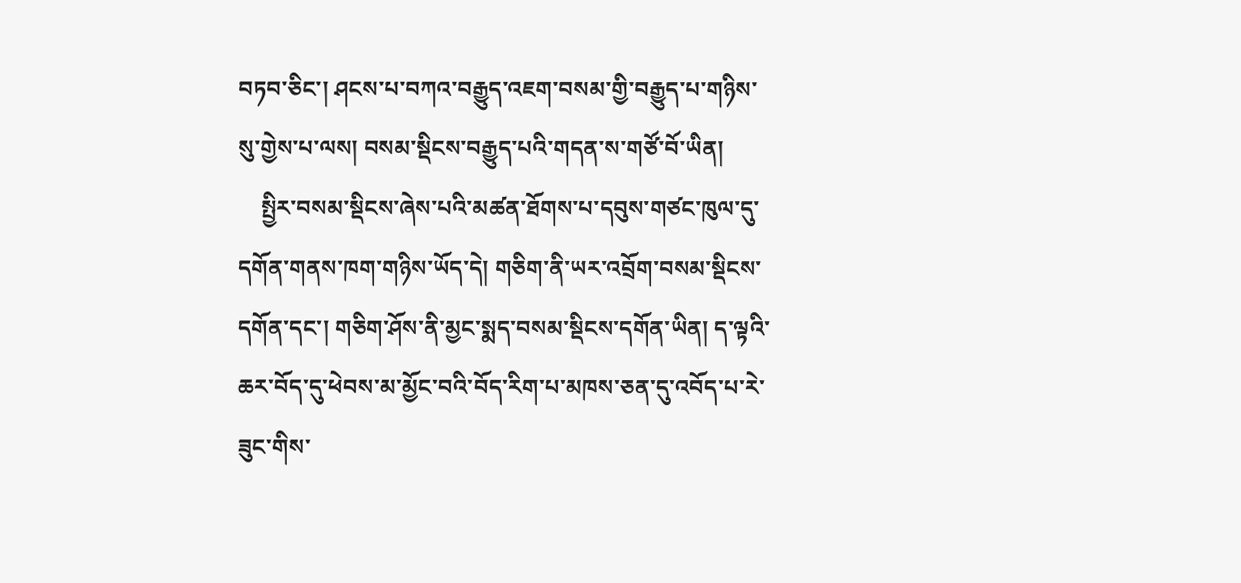བཏབ་ཅིང་། ཤངས་པ་བཀའ་བརྒྱུད་འཇག་བསམ་གྱི་བརྒྱུད་པ་གཉིས་སུ་གྱེས་པ་ལས། བསམ་སྡིངས་བརྒྱུད་པའི་གདན་ས་གཙོ་བོ་ཡིན།
    སྤྱིར་བསམ་སྡིངས་ཞེས་པའི་མཚན་ཐོགས་པ་དབུས་གཙང་ཁུལ་དུ་དགོན་གནས་ཁག་གཉིས་ཡོད་དེ། གཅིག་ནི་ཡར་འབྲོག་བསམ་སྡིངས་དགོན་དང་། གཅིག་ཤོས་ནི་མྱང་སྨད་བསམ་སྡིངས་དགོན་ཡིན། ད་ལྟའི་ཆར་བོད་དུ་ཕེབས་མ་མྱོང་བའི་བོད་རིག་པ་མཁས་ཅན་དུ་འབོད་པ་རེ་ཟུང་གིས་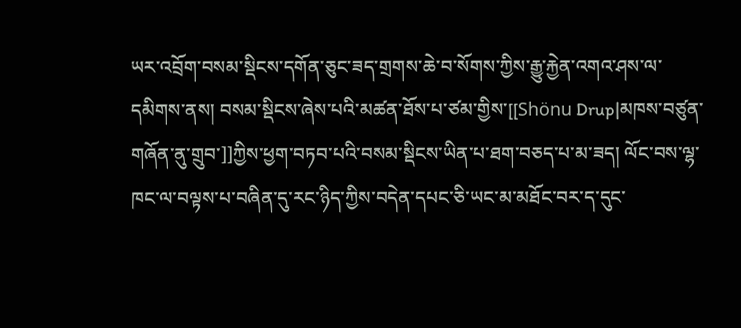ཡར་འབྲོག་བསམ་སྡིངས་དགོན་ཅུང་ཟད་གྲགས་ཆེ་བ་སོགས་ཀྱིས་རྒྱུ་རྐྱེན་འགའ་ཤས་ལ་དམིགས་ནས། བསམ་སྡིངས་ཞེས་པའི་མཚན་ཐོས་པ་ཙམ་གྱིས་[[Shönu Drup|མཁས་བཙུན་གཞོན་ནུ་གྲུབ་]]ཀྱིས་ཕྱག་བཏབ་པའི་བསམ་སྡིངས་ཡིན་པ་ཐག་བཅད་པ་མ་ཟད། ལོང་བས་ལྷ་ཁང་ལ་བལྟས་པ་བཞིན་དུ་རང་ཉིད་ཀྱིས་བདེན་དཔང་ཅི་ཡང་མ་མཐོང་བར་ད་དུང་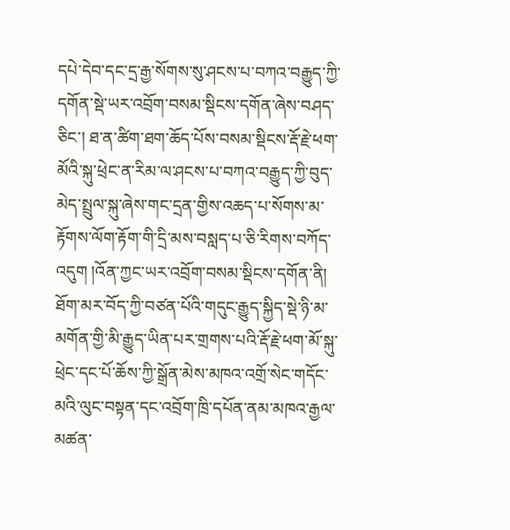དཔེ་དེབ་དང་དྲ་རྒྱ་སོགས་སུ་ཤངས་པ་བཀའ་བརྒྱུད་ཀྱི་དགོན་སྡེ་ཡར་འབྲོག་བསམ་སྡིངས་དགོན་ཞེས་བཤད་ཅིང་། ཐ་ན་ཚིག་ཐག་ཆོད་པོས་བསམ་སྡིངས་རྡོ་རྗེ་ཕག་མོའི་སྐུ་ཕྲེང་ན་རིམ་ལ་ཤངས་པ་བཀའ་བརྒྱུད་ཀྱི་བུད་མེད་སྤྲུལ་སྐུ་ཞེས་གང་དྲན་གྱིས་འཆད་པ་སོགས་མ་རྟོགས་ལོག་རྟོག་གི་དྲི་མས་བསླད་པ་ཅི་རིགས་བཀོད་འདུག །འོན་ཀྱང་ཡར་འབྲོག་བསམ་སྡིངས་དགོན་ནི། ཐོག་མར་བོད་ཀྱི་བཙན་པོའི་གདུང་རྒྱུད་སྐྱིད་སྡེ་ཉི་མ་མགོན་གྱི་མི་རྒྱུད་ཡིན་པར་གྲགས་པའི་རྡོ་རྗེ་ཕག་མོ་སྐུ་ཕྲེང་དང་པོ་ཆོས་ཀྱི་སྒྲོན་མེས་མཁའ་འགྲོ་སེང་གདོང་མའི་ལུང་བསྟན་དང་འབྲོག་ཁྲི་དཔོན་ནམ་མཁའ་རྒྱལ་མཚན་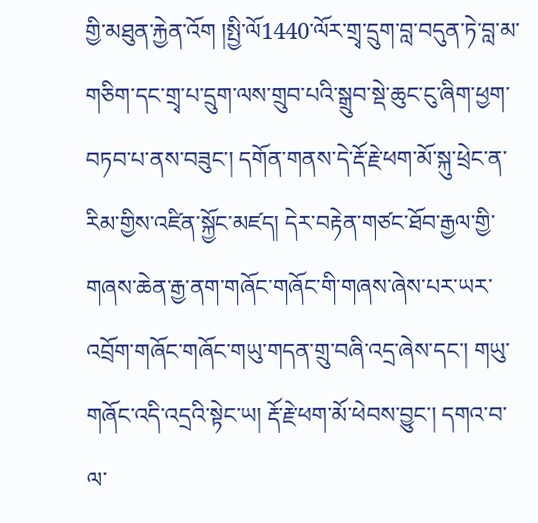གྱི་མཐུན་རྐྱེན་འོག །སྤྱི་ལོ1440་ལོར་གྲྭ་དྲུག་བླ་བདུན་ཏེ་བླ་མ་གཅིག་དང་གྲྭ་པ་དྲུག་ལས་གྲུབ་པའི་སྒྲུབ་སྡེ་ཆུང་ངུ་ཞིག་ཕྱག་བཏབ་པ་ནས་བཟུང་། དགོན་གནས་དེ་རྡོ་རྗེ་ཕག་མོ་སྐུ་ཕྲེང་ན་རིམ་གྱིས་འཛིན་སྐྱོང་མཛད། དེར་བརྟེན་གཙང་ཐོབ་རྒྱལ་གྱི་གཞས་ཆེན་རྒྱ་ནག་གཞོང་གཞོང་གི་གཞས་ཞེས་པར་ཡར་འབྲོག་གཞོང་གཞོང་གཡུ་གདན་གྲུ་བཞི་འདྲ་ཞེས་དང་། གཡུ་གཞོང་འདི་འདྲའི་སྟེང་ཡ། རྡོ་རྗེ་ཕག་མོ་ཕེབས་བྱུང་། དགའ་བ་ལ་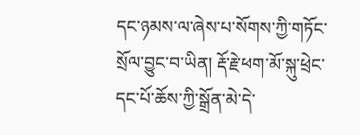དང་ཉམས་ལ་ཞེས་པ་སོགས་ཀྱི་གཏོང་སྲོལ་བྱུང་བ་ཡིན། རྡོ་རྗེ་ཕག་མོ་སྐུ་ཕྲེང་དང་པོ་ཆོས་ཀྱི་སྒྲོན་མེ་དེ་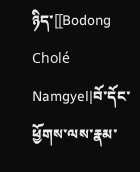ཉིད་[[Bodong Cholé Namgyel|བོ་དོང་ཕྱོགས་ལས་རྣམ་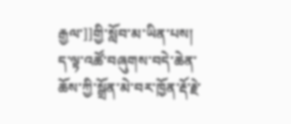རྒྱལ་]]གྱི་སློབ་མ་ཡིན་པས། ད་ལྟ་འཚོ་བཞུགས་བདེ་ཆེན་ཆོས་ཀྱི་སྒྲོན་མེ་བར་ཁྱོན་རྡོ་རྗེ་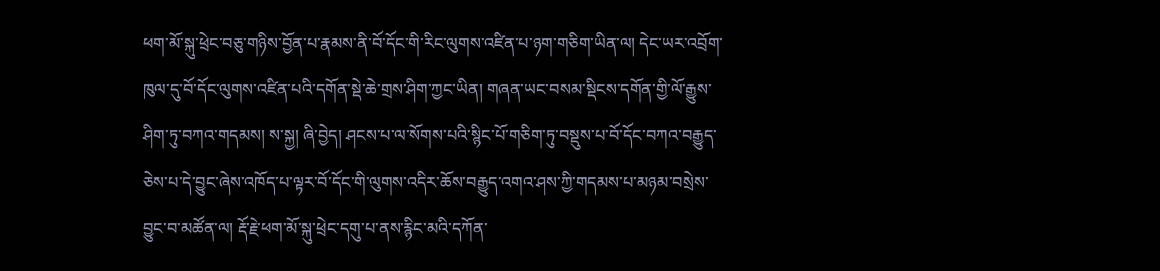ཕག་མོ་སྐུ་ཕྲེང་བཅུ་གཉིས་བྱོན་པ་རྣམས་ནི་བོ་དོང་གི་རིང་ལུགས་འཛིན་པ་ཉག་གཅིག་ཡིན་ལ། དེང་ཡར་འབྲོག་ཁུལ་དུ་བོ་དོང་ལུགས་འཛིན་པའི་དགོན་སྡེ་ཆེ་གྲས་ཤིག་ཀྱང་ཡིན། གཞན་ཡང་བསམ་སྡིངས་དགོན་གྱི་ལོ་རྒྱུས་ཤིག་ཏུ་བཀའ་གདམས། ས་སྐྱ། ཞི་བྱེད། ཤངས་པ་ལ་སོགས་པའི་སྙིང་པོ་གཅིག་ཏུ་བསྡུས་པ་བོ་དོང་བཀའ་བརྒྱུད་ཅེས་པ་དེ་བྱུང་ཞེས་འཁོད་པ་ལྟར་བོ་དོང་གི་ལུགས་འདིར་ཆོས་བརྒྱུད་འགའ་ཤས་ཀྱི་གདམས་པ་མཉམ་བསྲེས་བྱུང་བ་མཚོན་ལ། རྡོ་རྗེ་ཕག་མོ་སྐུ་ཕྲེང་དགུ་པ་ནས་རྙིང་མའི་དཀོན་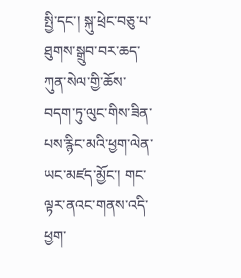སྤྱི་དང་། སྐུ་ཕྲེང་བཅུ་པ་ཐུགས་སྒྲུབ་བར་ཆད་ཀུན་སེལ་གྱི་ཆོས་བདག་ཏུ་ལུང་གིས་ཟིན་པས་རྙིང་མའི་ཕྱག་ལེན་ཡང་མཛད་མྱོང་། གང་ལྟར་ནའང་གནས་འདི་ཕྱག་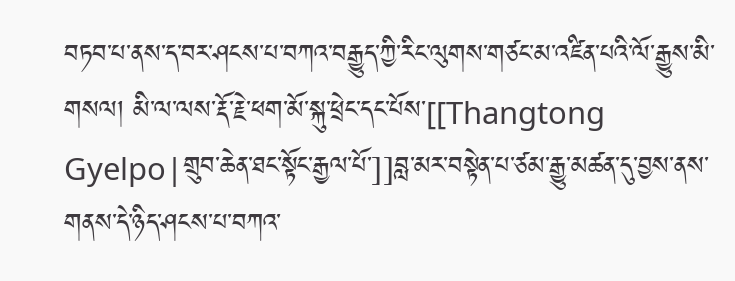བཏབ་པ་ནས་ད་བར་ཤངས་པ་བཀའ་བརྒྱུད་ཀྱི་རིང་ལུགས་གཙང་མ་འཛིན་པའི་ལོ་རྒྱུས་མི་གསལ། མི་ལ་ལས་རྡོ་རྗེ་ཕག་མོ་སྐུ་ཕྲེང་དང་པོས་[[Thangtong Gyelpo|གྲུབ་ཆེན་ཐང་སྟོང་རྒྱལ་པོ་]]བླ་མར་བསྟེན་པ་ཙམ་རྒྱུ་མཚན་དུ་བྱས་ནས་གནས་དེ་ཉིད་ཤངས་པ་བཀའ་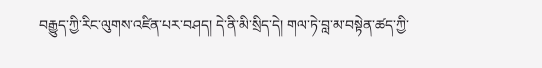བརྒྱུད་ཀྱི་རིང་ལུགས་འཛིན་པར་བཤད། དེ་ནི་མི་སྲིད་དེ། གལ་ཏེ་བླ་མ་བསྟེན་ཚད་ཀྱི་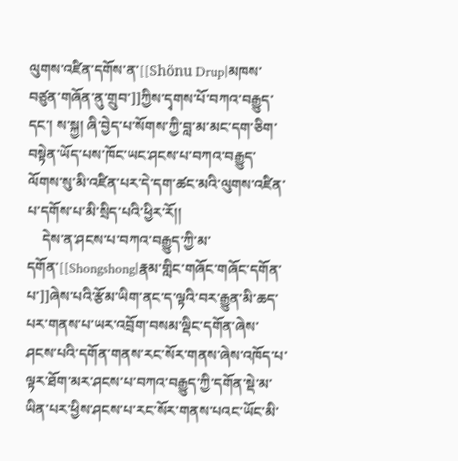ལུགས་འཛིན་དགོས་ན་[[Shönu Drup|མཁས་བཙུན་གཞོན་ནུ་གྲུབ་]]ཀྱིས་དྭགས་པོ་བཀའ་བརྒྱུད་དང་། ས་སྐྱ། ཞི་བྱེད་པ་སོགས་ཀྱི་བླ་མ་མང་དག་ཅིག་བསྟེན་ཡོད་པས་ཁོང་ཡང་ཤངས་པ་བཀའ་བརྒྱུད་ལོགས་སུ་མི་འཛིན་པར་དེ་དག་ཚང་མའི་ལུགས་འཛིན་པ་དགོས་པ་མི་སྲིད་པའི་ཕྱིར་རོ།།
    དེས་ན་ཤངས་པ་བཀའ་བརྒྱུད་ཀྱི་མ་དགོན་[[Shongshong|རྣམ་གླིང་གཞོང་གཞོང་དགོན་པ་]]ཞེས་པའི་རྩོམ་ཡིག་ནང་ད་ལྟའི་བར་རྒྱུན་མི་ཆད་པར་གནས་པ་ཡར་འབྲོག་བསམ་ལྡིང་དགོན་ཞེས་ཤངས་པའི་དགོན་གནས་རང་སོར་གནས་ཞེས་འཁོད་པ་ལྟར་ཐོག་མར་ཤངས་པ་བཀའ་བརྒྱུད་ཀྱི་དགོན་སྡེ་མ་ཡིན་པར་ཕྱིས་ཤངས་པ་རང་སོར་གནས་པའང་ཡོང་མི་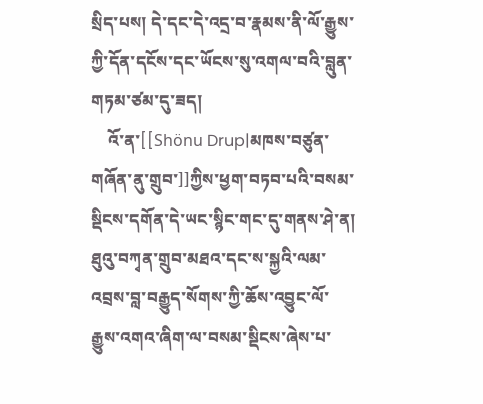སྲིད་པས། དེ་དང་དེ་འདྲ་བ་རྣམས་ནི་ལོ་རྒྱུས་ཀྱི་དོན་དངོས་དང་ཡོངས་སུ་འགལ་བའི་བླུན་གཏམ་ཙམ་དུ་ཟད།
    འོ་ན་[[Shönu Drup|མཁས་བཙུན་གཞོན་ནུ་གྲུབ་]]ཀྱིས་ཕྱག་བཏབ་པའི་བསམ་སྡིངས་དགོན་དེ་ཡང་སྙིང་གང་དུ་གནས་ཤེ་ན། ཐུའུ་བཀྭན་གྲུབ་མཐའ་དང་ས་སྐྱའི་ལམ་འབྲས་བླ་བརྒྱུད་སོགས་ཀྱི་ཆོས་འབྱུང་ལོ་རྒྱུས་འགའ་ཞིག་ལ་བསམ་སྡིངས་ཞེས་པ་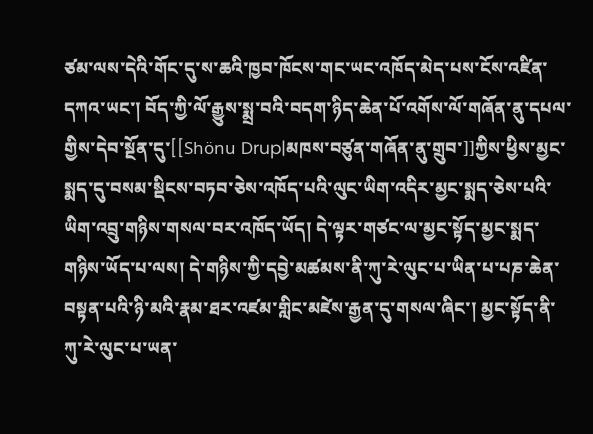ཙམ་ལས་དེའི་གོང་དུ་ས་ཆའི་ཁྱབ་ཁོངས་གང་ཡང་འཁོད་མེད་པས་ངོས་འཛིན་དཀའ་ཡང་། བོད་ཀྱི་ལོ་རྒྱུས་སྨྲ་བའི་བདག་ཉིད་ཆེན་པོ་འགོས་ལོ་གཞོན་ནུ་དཔལ་གྱིས་དེབ་སྔོན་དུ་[[Shönu Drup|མཁས་བཙུན་གཞོན་ནུ་གྲུབ་]]ཀྱིས་ཕྱིས་མྱང་སྨད་དུ་བསམ་སྡིངས་བཏབ་ཅེས་འཁོད་པའི་ལུང་ཡིག་འདིར་མྱང་སྨད་ཅེས་པའི་ཡིག་འབྲུ་གཉིས་གསལ་བར་འཁོད་ཡོད། དེ་ལྟར་གཙང་ལ་མྱང་སྟོད་མྱང་སྨད་གཉིས་ཡོད་པ་ལས། དེ་གཉིས་ཀྱི་དབྱེ་མཚམས་ནི་ཀུ་རེ་ལུང་པ་ཡིན་པ་པཎ་ཆེན་བསྟན་པའི་ཉི་མའི་རྣམ་ཐར་འཛམ་གླིང་མཛེས་རྒྱན་དུ་གསལ་ཞིང་། མྱང་སྟོད་ནི་ཀུ་རེ་ལུང་པ་ཡན་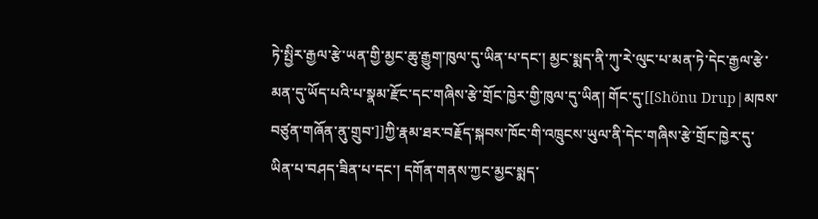ཏེ་སྤྱིར་རྒྱལ་རྩེ་ཡན་གྱི་མྱང་ཆུ་རྒྱུག་ཁུལ་དུ་ཡིན་པ་དང་། མྱང་སྨད་ནི་ཀུ་རེ་ལུང་པ་མན་ཏེ་དེང་རྒྱལ་རྩེ་མན་དུ་ཡོད་པའི་པ་སྣམ་རྫོང་དང་གཞིས་རྩེ་གྲོང་ཁྱེར་གྱི་ཁུལ་དུ་ཡིན། གོང་དུ་[[Shönu Drup|མཁས་བཙུན་གཞོན་ནུ་གྲུབ་]]ཀྱི་རྣམ་ཐར་བརྗོད་སྐབས་ཁོང་གི་འཁྲུངས་ཡུལ་ནི་དེང་གཞིས་རྩེ་གྲོང་ཁྱེར་དུ་ཡིན་པ་བཤད་ཟིན་པ་དང་། དགོན་གནས་ཀྱང་མྱང་སྨད་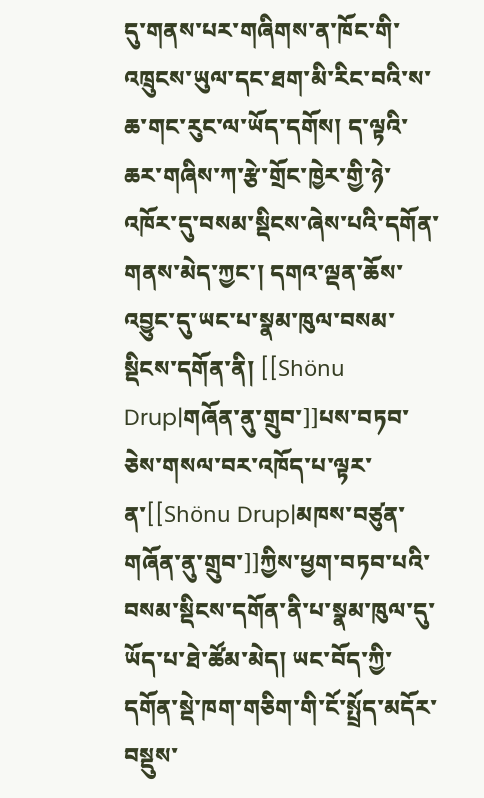དུ་གནས་པར་གཞིགས་ན་ཁོང་གི་འཁྲུངས་ཡུལ་དང་ཐག་མི་རིང་བའི་ས་ཆ་གང་རུང་ལ་ཡོད་དགོས། ད་ལྟའི་ཆར་གཞིས་ཀ་རྩེ་གྲོང་ཁྱེར་གྱི་ཉེ་འཁོར་དུ་བསམ་སྡིངས་ཞེས་པའི་དགོན་གནས་མེད་ཀྱང་། དགའ་ལྡན་ཆོས་འབྱུང་དུ་ཡང་པ་སྣམ་ཁུལ་བསམ་སྡིངས་དགོན་ནི། [[Shönu Drup|གཞོན་ནུ་གྲུབ་]]པས་བཏབ་ཅེས་གསལ་བར་འཁོད་པ་ལྟར་ན་[[Shönu Drup|མཁས་བཙུན་གཞོན་ནུ་གྲུབ་]]ཀྱིས་ཕྱག་བཏབ་པའི་བསམ་སྡིངས་དགོན་ནི་པ་སྣམ་ཁུལ་དུ་ཡོད་པ་ཐེ་ཚོམ་མེད། ཡང་བོད་ཀྱི་དགོན་སྡེ་ཁག་གཅིག་གི་ངོ་སྤྲོད་མདོར་བསྡུས་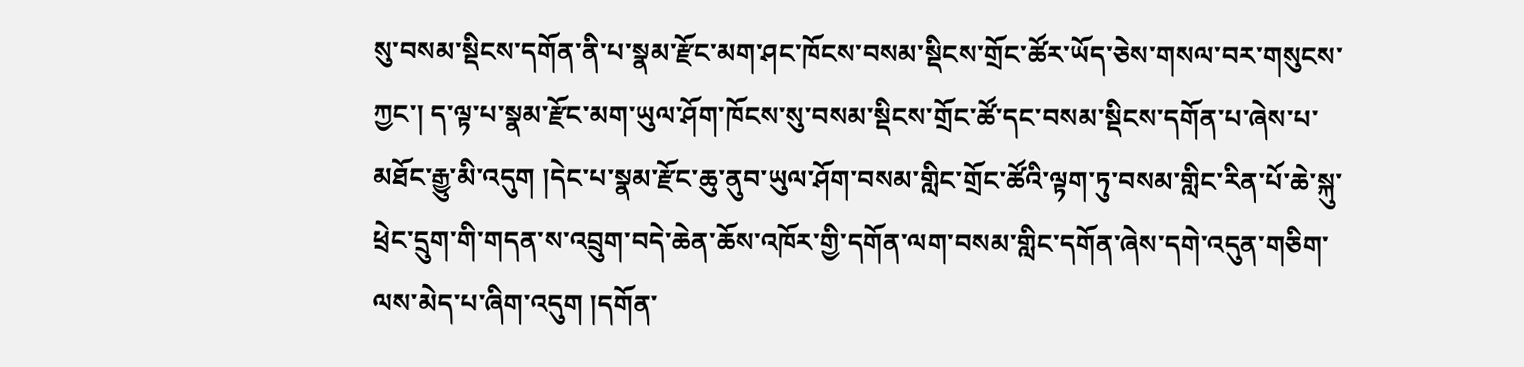སུ་བསམ་སྡིངས་དགོན་ནི་པ་སྣམ་རྫོང་མག་ཤང་ཁོངས་བསམ་སྡིངས་གྲོང་ཚོར་ཡོད་ཅེས་གསལ་བར་གསུངས་ཀྱང་། ད་ལྟ་པ་སྣམ་རྫོང་མག་ཡུལ་ཤོག་ཁོངས་སུ་བསམ་སྡིངས་གྲོང་ཚོ་དང་བསམ་སྡིངས་དགོན་པ་ཞེས་པ་མཐོང་རྒྱུ་མི་འདུག །དེང་པ་སྣམ་རྫོང་ཆུ་ནུབ་ཡུལ་ཤོག་བསམ་གླིང་གྲོང་ཚོའི་ལྟག་ཏུ་བསམ་གླིང་རིན་པོ་ཆེ་སྐུ་ཕྲེང་དྲུག་གི་གདན་ས་འབྲུག་བདེ་ཆེན་ཆོས་འཁོར་གྱི་དགོན་ལག་བསམ་གླིང་དགོན་ཞེས་དགེ་འདུན་གཅིག་ལས་མེད་པ་ཞིག་འདུག །དགོན་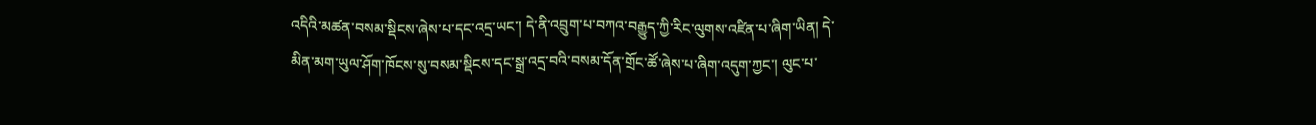འདིའི་མཚན་བསམ་སྡིངས་ཞེས་པ་དང་འདྲ་ཡང་། དེ་ནི་འབྲུག་པ་བཀའ་བརྒྱུད་ཀྱི་རིང་ལུགས་འཛིན་པ་ཞིག་ཡིན། དེ་མིན་མག་ཡུལ་ཤོག་ཁོངས་སུ་བསམ་སྡིངས་དང་སྒྲ་འདྲ་བའི་བསམ་དོན་གྲོང་ཚོ་ཞེས་པ་ཞིག་འདུག་ཀྱང་། ལུང་པ་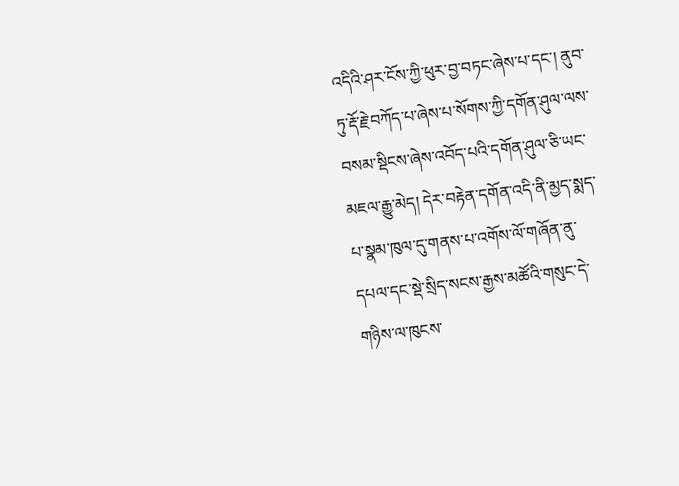འདིའི་ཤར་ངོས་ཀྱི་ཕུར་བྱ་བཏང་ཞེས་པ་དང་། ནུབ་ཏུ་རྡོ་རྗེ་བཀོད་པ་ཞེས་པ་སོགས་ཀྱི་དགོན་ཤུལ་ལས་བསམ་སྡིངས་ཞེས་འབོད་པའི་དགོན་ཤུལ་ཅི་ཡང་མཇལ་རྒྱུ་མེད། དེར་བརྟེན་དགོན་འདི་ནི་མྱད་སྨད་པ་སྣམ་ཁུལ་དུ་གནས་པ་འགོས་ལོ་གཞོན་ནུ་དཔལ་དང་སྡེ་སྲིད་སངས་རྒྱས་མཚོའི་གསུང་དེ་གཉིས་ལ་ཁུངས་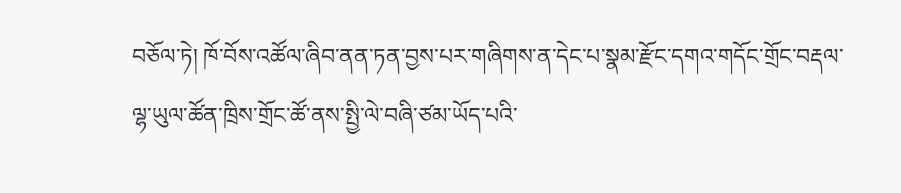བཅོལ་ཏེ། ཁོ་བོས་འཚོལ་ཞིབ་ནན་ཏན་བྱས་པར་གཞིགས་ན་དེང་པ་སྣམ་རྫོང་དགའ་གདོང་གྲོང་བརྡལ་ལྷ་ཡུལ་ཚོན་ཁྲིས་གྲོང་ཚོ་ནས་སྤྱི་ལེ་བཞི་ཙམ་ཡོད་པའི་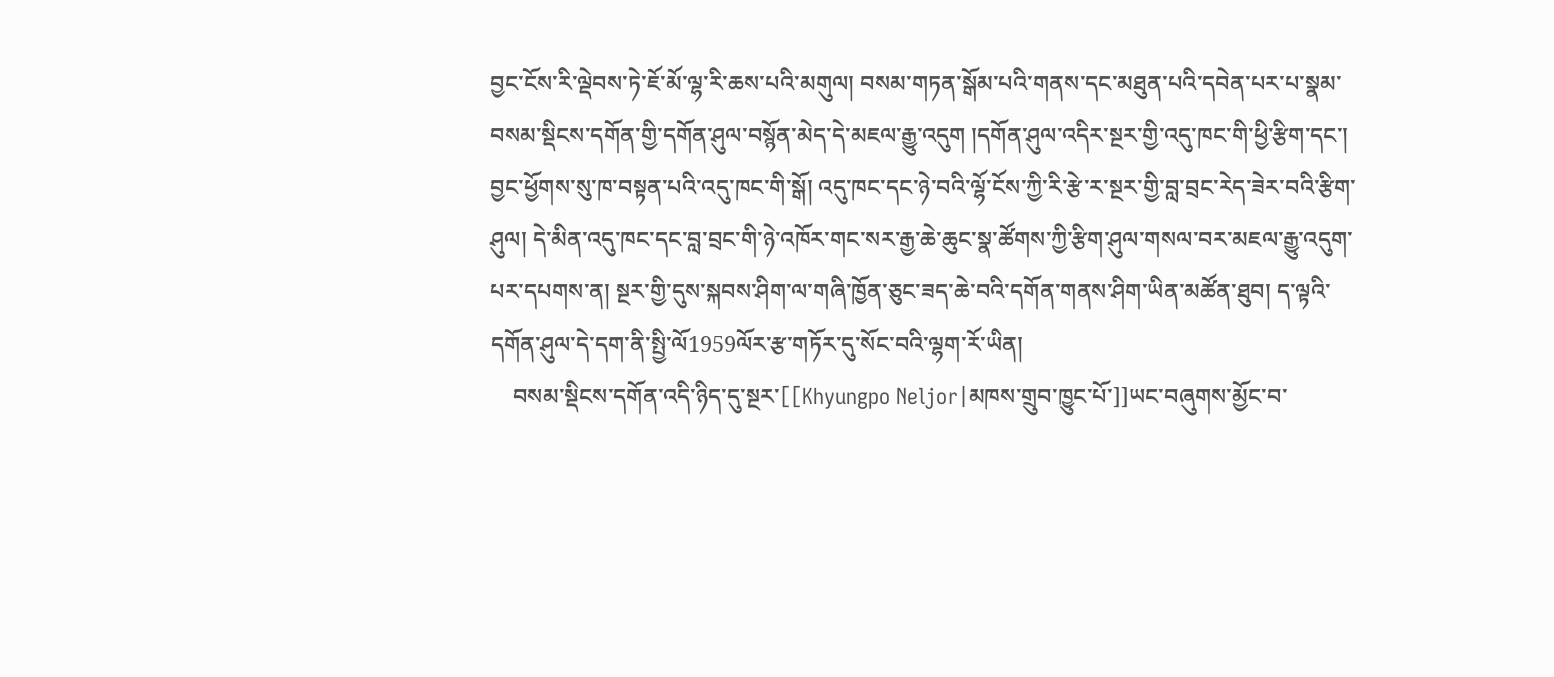བྱང་ངོས་རི་ལྡེབས་ཏེ་ཇོ་མོ་ལྷ་རི་ཆས་པའི་མགུལ། བསམ་གཏན་སྒོམ་པའི་གནས་དང་མཐུན་པའི་དབེན་པར་པ་སྣམ་བསམ་སྡིངས་དགོན་གྱི་དགོན་ཤུལ་བསྙོན་མེད་དེ་མཇལ་རྒྱུ་འདུག །དགོན་ཤུལ་འདིར་སྔར་གྱི་འདུ་ཁང་གི་ཕྱི་རྩིག་དང་། བྱང་ཕྱོགས་སུ་ཁ་བསྟན་པའི་འདུ་ཁང་གི་སྒོ། འདུ་ཁང་དང་ཉེ་བའི་ལྷོ་ངོས་ཀྱི་རི་རྩེ་ར་སྔར་གྱི་བླ་བྲང་རེད་ཟེར་བའི་རྩིག་ཤུལ། དེ་མིན་འདུ་ཁང་དང་བླ་བྲང་གི་ཉེ་འཁོར་གང་སར་རྒྱ་ཆེ་ཆུང་སྣ་ཚོགས་ཀྱི་རྩིག་ཤུལ་གསལ་བར་མཇལ་རྒྱུ་འདུག་པར་དཔགས་ན། སྔར་གྱི་དུས་སྐབས་ཤིག་ལ་གཞི་ཁྱོན་ཅུང་ཟད་ཆེ་བའི་དགོན་གནས་ཤིག་ཡིན་མཚོན་ཐུབ། ད་ལྟའི་དགོན་ཤུལ་དེ་དག་ནི་སྤྱི་ལོ1959ལོར་རྩ་གཏོར་དུ་སོང་བའི་ལྷག་རོ་ཡིན།
    བསམ་སྡིངས་དགོན་འདི་ཉིད་དུ་སྔར་[[Khyungpo Neljor|མཁས་གྲུབ་ཁྱུང་པོ་]]ཡང་བཞུགས་མྱོང་བ་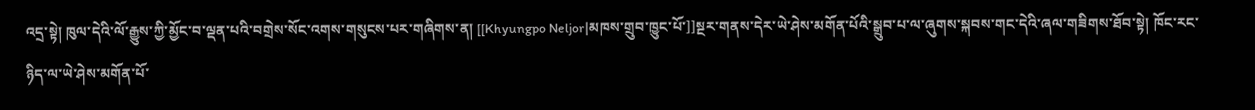འདྲ་སྟེ། ཁུལ་དེའི་ལོ་རྒྱུས་ཀྱི་མྱོང་བ་ལྡན་པའི་བགྲེས་སོང་འགས་གསུངས་པར་གཞིགས་ན། [[Khyungpo Neljor|མཁས་གྲུབ་ཁྱུང་པོ་]]སྔར་གནས་དེར་ཡེ་ཤེས་མགོན་པོའི་སྒྲུབ་པ་ལ་ཞུགས་སྐབས་གང་དེའི་ཞལ་གཟིགས་ཐོབ་སྟེ། ཁོང་རང་ཉིད་ལ་ཡེ་ཤེས་མགོན་པོ་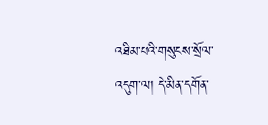འཐིམ་པའི་གསུངས་སྲོལ་འདུག་ལ། དེ་མིན་དགོན་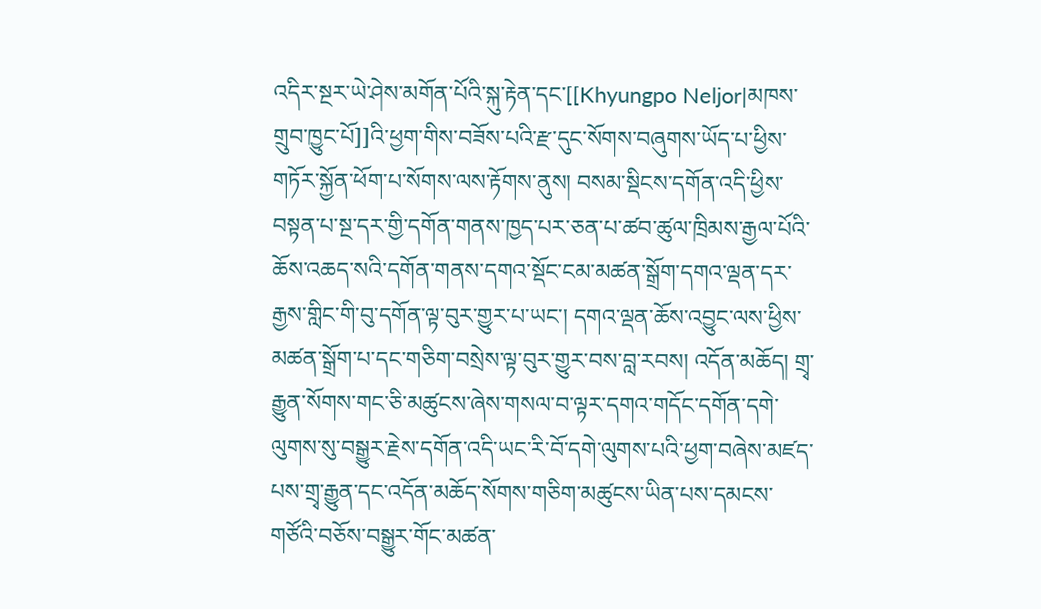འདིར་སྔར་ཡེ་ཤེས་མགོན་པོའི་སྐུ་རྟེན་དང་[[Khyungpo Neljor|མཁས་གྲུབ་ཁྱུང་པོ]]འི་ཕྱག་གིས་བཟོས་པའི་རྫ་དུང་སོགས་བཞུགས་ཡོད་པ་ཕྱིས་གཏོར་སྐྱོན་ཕོག་པ་སོགས་ལས་རྟོགས་ནུས། བསམ་སྡིངས་དགོན་འདི་ཕྱིས་བསྟན་པ་སྔ་དར་གྱི་དགོན་གནས་ཁྱད་པར་ཅན་པ་ཚབ་ཚུལ་ཁྲིམས་རྒྱལ་པོའི་ཆོས་འཆད་སའི་དགོན་གནས་དགའ་སྡོང་ངམ་མཚན་སྒྲོག་དགའ་ལྡན་དར་རྒྱས་གླིང་གི་བུ་དགོན་ལྟ་བུར་གྱུར་པ་ཡང་། དགའ་ལྡན་ཆོས་འབྱུང་ལས་ཕྱིས་མཚན་སྒྲོག་པ་དང་གཅིག་བསྲེས་ལྟ་བུར་གྱུར་བས་བླ་རབས། འདོན་མཆོད། གྲྭ་རྒྱུན་སོགས་གང་ཅི་མཚུངས་ཞེས་གསལ་བ་ལྟར་དགའ་གདོང་དགོན་དགེ་ལུགས་སུ་བསྒྱུར་རྗེས་དགོན་འདི་ཡང་རི་བོ་དགེ་ལུགས་པའི་ཕྱག་བཞེས་མཛད་པས་གྲྭ་རྒྱུན་དང་འདོན་མཆོད་སོགས་གཅིག་མཚུངས་ཡིན་པས་དམངས་གཙོའི་བཅོས་བསྒྱུར་གོང་མཚན་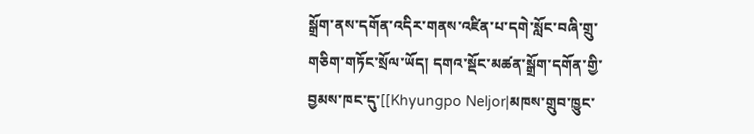སྒྲོག་ནས་དགོན་འདིར་གནས་འཛིན་པ་དགེ་སློང་བཞི་གྲུ་གཅིག་གཏོང་སྲོལ་ཡོད། དགའ་སྡོང་མཚན་སྒྲོག་དགོན་གྱི་བྱམས་ཁང་དུ་[[Khyungpo Neljor|མཁས་གྲུབ་ཁྱུང་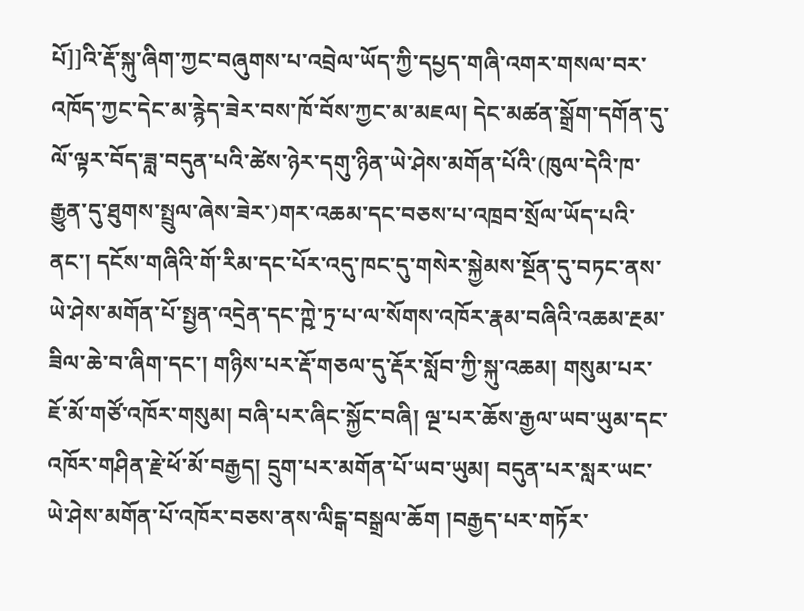པོ]]འི་རྡོ་སྐུ་ཞིག་ཀྱང་བཞུགས་པ་འབྲེལ་ཡོད་ཀྱི་དཔྱད་གཞི་འགར་གསལ་བར་འཁོད་ཀྱང་དེང་མ་རྙེད་ཟེར་བས་ཁོ་བོས་ཀྱང་མ་མཇལ། དེང་མཚན་སྒྲོག་དགོན་དུ་ལོ་ལྟར་བོད་ཟླ་བདུན་པའི་ཚེས་ཉེར་དགུ་ཉིན་ཡེ་ཤེས་མགོན་པོའི་(ཁུལ་དེའི་ཁ་རྒྱུན་དུ་ཐུགས་སྤྲུལ་ཞེས་ཟེར་)གར་འཆམ་དང་བཅས་པ་འཁྲབ་སྲོལ་ཡོད་པའི་ནང་། དངོས་གཞིའི་གོ་རིམ་དང་པོར་འདུ་ཁང་དུ་གསེར་སྐྱེམས་སྔོན་དུ་བཏང་ནས་ཡེ་ཤེས་མགོན་པོ་སྤྱན་འདྲེན་དང་ཀྵེ་ཏྲ་པ་ལ་སོགས་འཁོར་རྣམ་བཞིའི་འཆམ་རྔམ་ཟིལ་ཆེ་བ་ཞིག་དང་། གཉིས་པར་རྡོ་གཅལ་དུ་རྡོར་སློབ་ཀྱི་སྐུ་འཆམ། གསུམ་པར་ཇོ་མོ་གཙོ་འཁོར་གསུམ། བཞི་པར་ཞིང་སྐྱོང་བཞི། ལྔ་པར་ཆོས་རྒྱལ་ཡབ་ཡུམ་དང་འཁོར་གཤིན་རྗེ་ཕོ་མོ་བརྒྱད། དྲུག་པར་མགོན་པོ་ཡབ་ཡུམ། བདུན་པར་སླར་ཡང་ཡེ་ཤེས་མགོན་པོ་འཁོར་བཅས་ནས་ལིངྒ་བསྒྲལ་ཆོག །བརྒྱད་པར་གཏོར་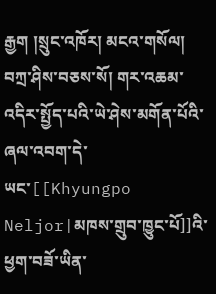རྒྱག །སྲུང་འཁོར། མངའ་གསོལ། བཀྲ་ཤིས་བཅས་སོ། གར་འཆམ་འདིར་སྤྱོད་པའི་ཡེ་ཤེས་མགོན་པོའི་ཞལ་འབག་དེ་ཡང་[[Khyungpo Neljor|མཁས་གྲུབ་ཁྱུང་པོ]]འི་ཕྱག་བཟོ་ཡིན་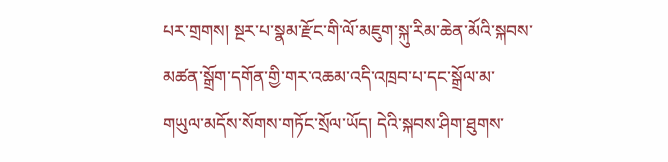པར་གྲགས། སྔར་པ་སྣམ་རྫོང་གི་ལོ་མཇུག་སྐུ་རིམ་ཆེན་མོའི་སྐབས་མཚན་སྒྲོག་དགོན་གྱི་གར་འཆམ་འདི་འཁྲབ་པ་དང་སྒྲོལ་མ་གཡུལ་མདོས་སོགས་གཏོང་སྲོལ་ཡོད། དེའི་སྐབས་ཤིག་ཐུགས་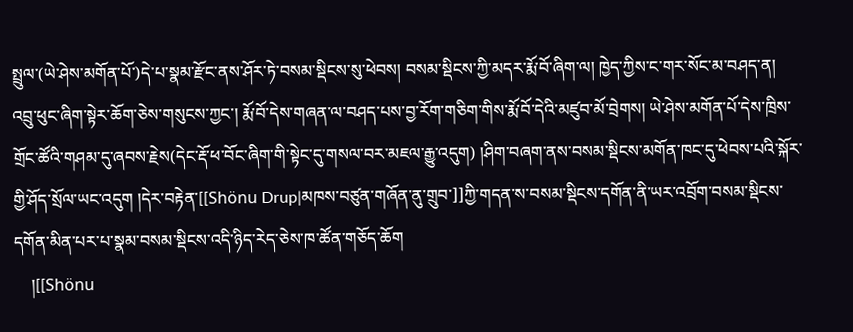སྤྲུལ་(ཡེ་ཤེས་མགོན་པོ་)དེ་པ་སྣམ་རྫོང་ནས་ཤོར་ཏེ་བསམ་སྡིངས་སུ་ཕེབས། བསམ་སྡིངས་ཀྱི་མདར་རྨོ་བོ་ཞིག་ལ། ཁྱེད་ཀྱིས་ང་གར་སོང་མ་བཤད་ན། འབྲུ་ཕུང་ཞིག་སྟེར་ཆོག་ཅེས་གསུངས་ཀྱང་། རྨོ་བོ་དེས་གཞན་ལ་བཤད་པས་བྱ་རོག་གཅིག་གིས་རྨོ་བོ་དེའི་མཛུབ་མོ་བྲེགས། ཡེ་ཤེས་མགོན་པོ་དེས་ཁྲིས་གྲོང་ཚོའི་གཤམ་དུ་ཞབས་རྗེས(དེང་རྡོ་ཕ་བོང་ཞིག་གི་སྟེང་དུ་གསལ་བར་མཇལ་རྒྱུ་འདུག) །ཤིག་བཞག་ནས་བསམ་སྡིངས་མགོན་ཁང་དུ་ཕེབས་པའི་སྐོར་གྱི་ཤོད་སྲོལ་ཡང་འདུག །དེར་བརྟེན་[[Shönu Drup|མཁས་བཙུན་གཞོན་ནུ་གྲུབ་]]ཀྱི་གདན་ས་བསམ་སྡིངས་དགོན་ནི་ཡར་འབྲོག་བསམ་སྡིངས་དགོན་མིན་པར་པ་སྣམ་བསམ་སྡིངས་འདི་ཉིད་རེད་ཅེས་ཁ་ཚོན་གཅོད་ཆོག
    །[[Shönu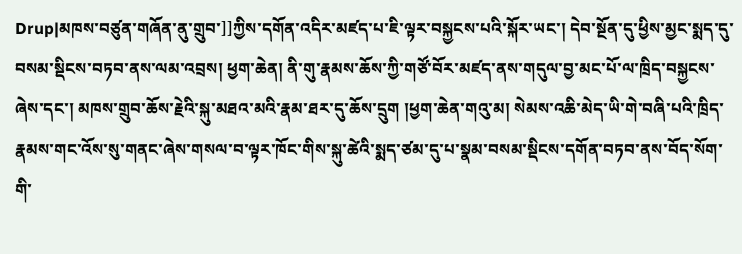Drup|མཁས་བཙུན་གཞོན་ནུ་གྲུབ་]]ཀྱིས་དགོན་འདིར་མཛད་པ་ཇི་ལྟར་བསྐྱངས་པའི་སྐོར་ཡང་། དེབ་སྔོན་དུ་ཕྱིས་མྱང་སྨད་དུ་བསམ་སྡིངས་བཏབ་ནས་ལམ་འབྲས། ཕྱག་ཆེན། ནི་གུ་རྣམས་ཆོས་ཀྱི་གཙོ་བོར་མཛད་ནས་གདུལ་བྱ་མང་པོ་ལ་ཁྲིད་བསྐྱངས་ཞེས་དང་། མཁས་གྲུབ་ཆོས་རྗེའི་སྐུ་མཐའ་མའི་རྣམ་ཐར་དུ་ཆོས་དྲུག །ཕྱག་ཆེན་གའུ་མ། སེམས་འཆི་མེད་ཡི་གེ་བཞི་པའི་ཁྲིད་རྣམས་གང་འོས་སུ་གནང་ཞེས་གསལ་བ་ལྟར་ཁོང་གིས་སྐུ་ཚེའི་སྨད་ཙམ་དུ་པ་སྣམ་བསམ་སྡིངས་དགོན་བཏབ་ནས་བོད་སོག་གི་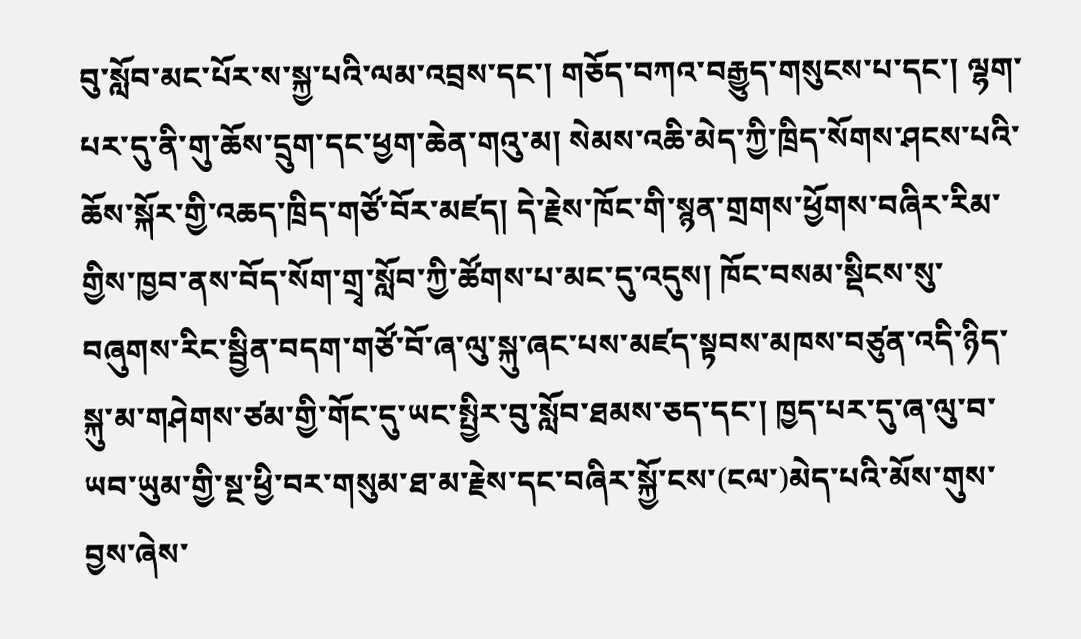བུ་སློབ་མང་པོར་ས་སྐྱ་པའི་ལམ་འབྲས་དང་། གཅོད་བཀའ་བརྒྱུད་གསུངས་པ་དང་། ལྷག་པར་དུ་ནི་གུ་ཆོས་དྲུག་དང་ཕྱག་ཆེན་གའུ་མ། སེམས་འཆི་མེད་ཀྱི་ཁྲིད་སོགས་ཤངས་པའི་ཆོས་སྐོར་གྱི་འཆད་ཁྲིད་གཙོ་བོར་མཛད། དེ་རྗེས་ཁོང་གི་སྙན་གྲགས་ཕྱོགས་བཞིར་རིམ་གྱིས་ཁྱབ་ནས་བོད་སོག་གྲྭ་སློབ་ཀྱི་ཚོགས་པ་མང་དུ་འདུས། ཁོང་བསམ་སྡིངས་སུ་བཞུགས་རིང་སྦྱིན་བདག་གཙོ་བོ་ཞ་ལུ་སྐུ་ཞང་པས་མཛད་སྟབས་མཁས་བཙུན་འདི་ཉིད་སྐུ་མ་གཤེགས་ཙམ་གྱི་གོང་དུ་ཡང་སྤྱིར་བུ་སློབ་ཐམས་ཅད་དང་། ཁྱད་པར་དུ་ཞ་ལུ་བ་ཡབ་ཡུམ་གྱི་སྔ་ཕྱི་བར་གསུམ་ཐ་མ་རྗེས་དང་བཞིར་སྐྱོ་ངས་(ངལ་)མེད་པའི་མོས་གུས་བྱས་ཞེས་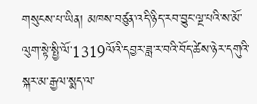གསུངས་པ་ཡིན། མཁས་བཙུན་འདི་ཉིད་རབ་བྱུང་ལྔ་པའི་ས་མོ་ལུག་སྟེ་སྤྱི་ལོ་1319ལོའི་དབྱར་ཟླ་ར་བའི་བོད་ཚེས་ཉེར་དགུའི་སྐར་མ་རྒྱལ་སྨད་ལ་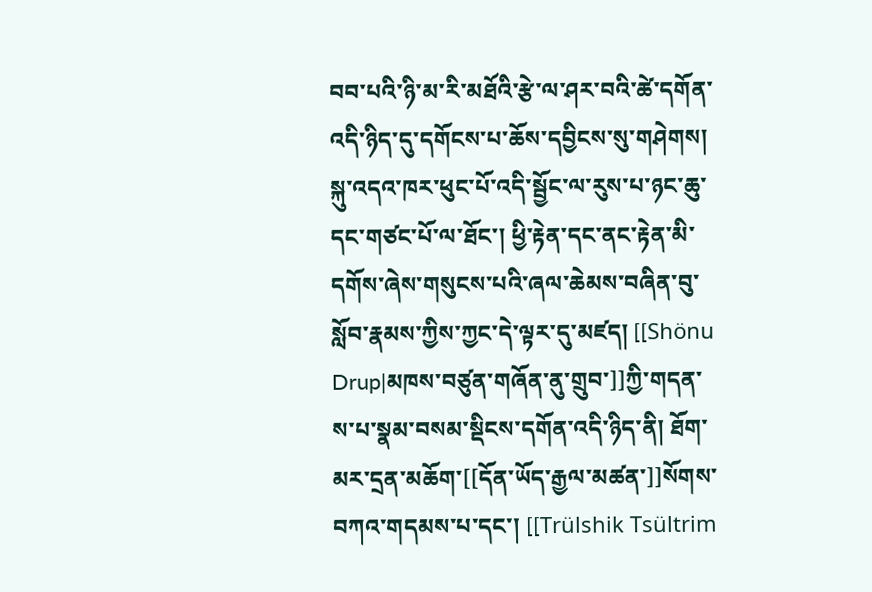བབ་པའི་ཉི་མ་རི་མཐོའི་རྩེ་ལ་ཤར་བའི་ཚེ་དགོན་འདི་ཉིད་དུ་དགོངས་པ་ཆོས་དབྱིངས་སུ་གཤེགས། སྐུ་འདའ་ཁར་ཕུང་པོ་འདི་སྦྱོང་ལ་རུས་པ་ཉང་ཆུ་དང་གཙང་པོ་ལ་ཐོང་། ཕྱི་རྟེན་དང་ནང་རྟེན་མི་དགོས་ཞེས་གསུངས་པའི་ཞལ་ཆེམས་བཞིན་བུ་སློབ་རྣམས་ཀྱིས་ཀྱང་དེ་ལྟར་དུ་མཛད། [[Shönu Drup|མཁས་བཙུན་གཞོན་ནུ་གྲུབ་]]ཀྱི་གདན་ས་པ་སྣམ་བསམ་སྡིངས་དགོན་འདི་ཉིད་ནི། ཐོག་མར་དྲན་མཆོག་[[དོན་ཡོད་རྒྱལ་མཚན་]]སོགས་བཀའ་གདམས་པ་དང་། [[Trülshik Tsültrim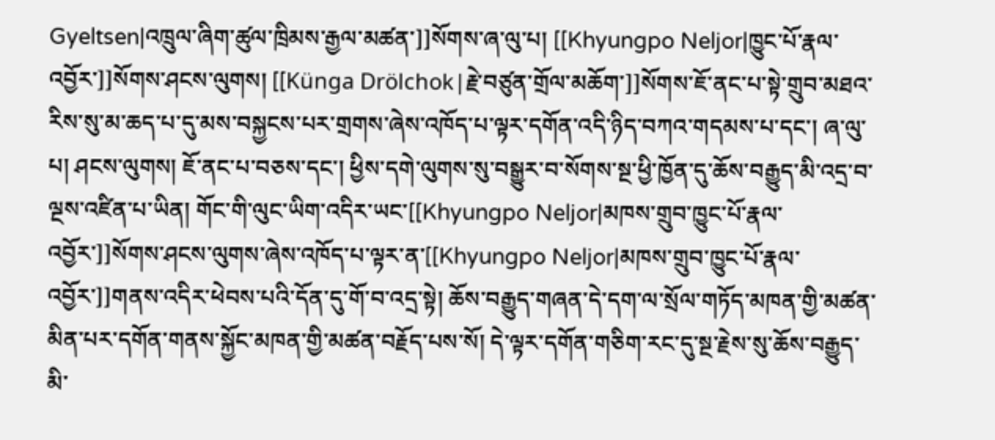Gyeltsen|འཁྲུལ་ཞིག་ཚུལ་ཁྲིམས་རྒྱལ་མཚན་]]སོགས་ཞ་ལུ་པ། [[Khyungpo Neljor|ཁྱུང་པོ་རྣལ་འབྱོར་]]སོགས་ཤངས་ལུགས། [[Künga Drölchok|རྗེ་བཙུན་གྲོལ་མཆོག་]]སོགས་ཇོ་ནང་པ་སྟེ་གྲུབ་མཐའ་རིས་སུ་མ་ཆད་པ་དུ་མས་བསྐྱངས་པར་གྲགས་ཞེས་འཁོད་པ་ལྟར་དགོན་འདི་ཉིད་བཀའ་གདམས་པ་དང་། ཞ་ལུ་པ། ཤངས་ལུགས། ཇོ་ནང་པ་བཅས་དང་། ཕྱིས་དགེ་ལུགས་སུ་བསྒྱུར་བ་སོགས་སྔ་ཕྱི་ཁྱོན་དུ་ཆོས་བརྒྱུད་མི་འདྲ་བ་ལྔས་འཛིན་པ་ཡིན། གོང་གི་ལུང་ཡིག་འདིར་ཡང་[[Khyungpo Neljor|མཁས་གྲུབ་ཁྱུང་པོ་རྣལ་འབྱོར་]]སོགས་ཤངས་ལུགས་ཞེས་འཁོད་པ་ལྟར་ན་[[Khyungpo Neljor|མཁས་གྲུབ་ཁྱུང་པོ་རྣལ་འབྱོར་]]གནས་འདིར་ཕེབས་པའི་དོན་དུ་གོ་བ་འདྲ་སྟེ། ཆོས་བརྒྱུད་གཞན་དེ་དག་ལ་སྲོལ་གཏོད་མཁན་གྱི་མཚན་མིན་པར་དགོན་གནས་སྐྱོང་མཁན་གྱི་མཚན་བརྗོད་པས་སོ། དེ་ལྟར་དགོན་གཅིག་རང་དུ་སྔ་རྗེས་སུ་ཆོས་བརྒྱུད་མི་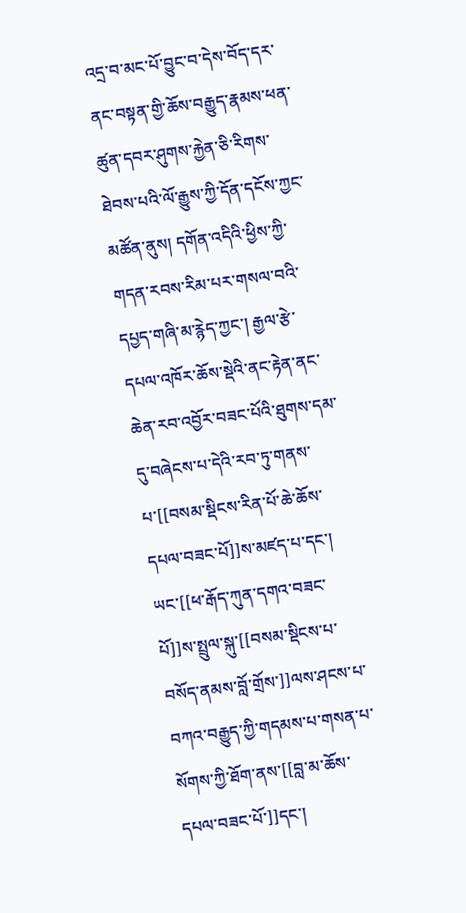འདྲ་བ་མང་པོ་བྱུང་བ་དེས་བོད་དར་ནང་བསྟན་གྱི་ཆོས་བརྒྱུད་རྣམས་ཕན་ཚུན་དབར་ཤུགས་རྐྱེན་ཅི་རིགས་ཐེབས་པའི་ལོ་རྒྱུས་ཀྱི་དོན་དངོས་ཀྱང་མཚོན་ནུས། དགོན་འདིའི་ཕྱིས་ཀྱི་གདན་རབས་རིམ་པར་གསལ་བའི་དཔྱད་གཞི་མ་རྙེད་ཀྱང་། རྒྱལ་རྩེ་དཔལ་འཁོར་ཆོས་སྡེའི་ནང་རྟེན་ནང་ཆེན་རབ་འབྱོར་བཟང་པོའི་ཐུགས་དམ་དུ་བཞེངས་པ་དེའི་རབ་ཏུ་གནས་པ་[[བསམ་སྡིངས་རིན་པོ་ཆེ་ཆོས་དཔལ་བཟང་པོ]]ས་མཛད་པ་དང་། ཡང་[[ཕ་རྒོད་ཀུན་དགའ་བཟང་པོ]]ས་སྤྲུལ་སྐུ་[[བསམ་སྡིངས་པ་བསོད་ནམས་བློ་གྲོས་]]ལས་ཤངས་པ་བཀའ་བརྒྱུད་ཀྱི་གདམས་པ་གསན་པ་སོགས་ཀྱི་ཐོག་ནས་[[བླ་མ་ཆོས་དཔལ་བཟང་པོ་]]དང་།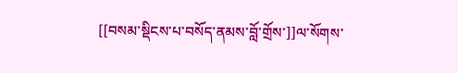[[བསམ་སྡིངས་པ་བསོད་ནམས་བློ་གྲོས་]]ལ་སོགས་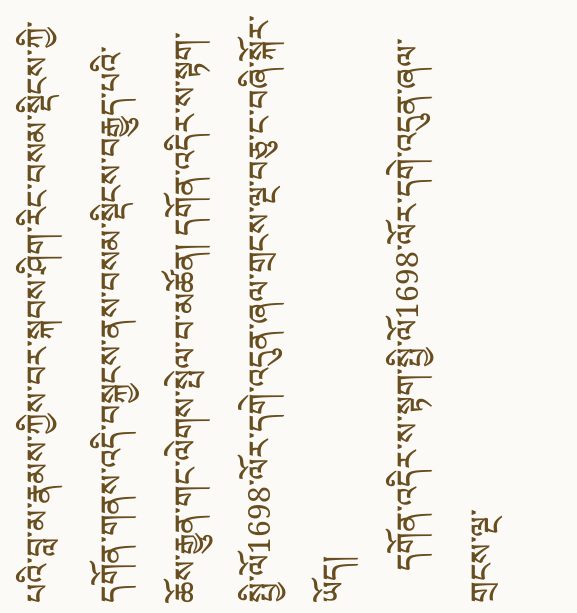པའི་བླ་མ་རྣམས་ཀྱིས་བར་སྐབས་ཤིག་རིང་བསམ་སྡིངས་ཀྱི་དགོན་གནས་འདི་བསྐྱངས་ནས་བསམ་སྡིངས་བརྒྱུད་པའི་ཆོས་རྒྱུན་གང་ལེགས་སྤེལ་བ་མཚོན། དགོན་འདིར་ས་སྟག་སྤྱི་ལོ1698་ལོར་དགེ་འདུན་ཞལ་གྲངས་ལྔ་བཅུ་ང་བཞི་སྐོར་ཡོད།
    དགོན་འདིར་ས་སྟག་སྤྱི་ལོ1698་ལོར་དགེ་འདུན་ཞལ་གྲངས་ལྔ་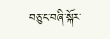བཅུ་ང་བཞི་སྐོར་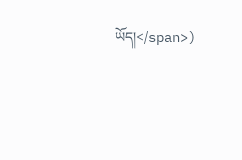ཡོད།</span>)